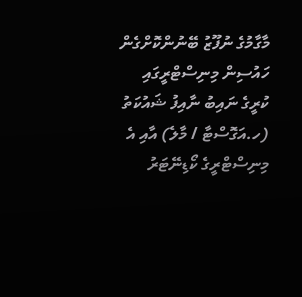މާގާމުގެ ނުފޫޒު ބޭނުންކޮށްގެން ހައުސިން މިނިސްޓްރީގައި ކުރީގެ ނައިބު ނާއިފު ޝައުކަތު (ހ.އަގޮސްޓާ / މާލެ) އާއި އެ މިނިސްޓްރީގެ ކޯޑިނޭޓަރު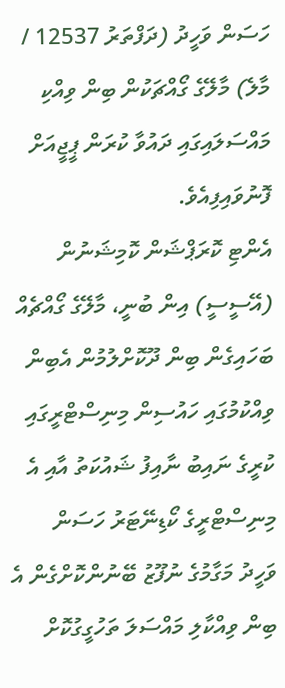ހަސަން ވަހީދު (ދަފްތަރު 12537 / މާލެ) މާލޭގެ ގޯއްޗަކުން ބިން ވިއްކި މައްސަލައިގައި ދައުވާ ކުރަން ޕީޖީއަށް ފޮނުވައިފިއެވެ.
އެންޓި ކޮރަޕްޝަން ކޮމިޝަނުން (އޭސީސީ) އިން ބުނީ، މާލޭގެ ގޯއްޗެއް ބަހައިގެން ބިން ދޫކޮށްލުމުން އެބިން ވިއްކުމުގައި ހައުސިން މިނިސްޓްރީގައި ކުރީގެ ނައިބު ނާއިފު ޝައުކަތު އާއި އެ މިނިސްޓްރީގެ ކޯޑިނޭޓަރު ހަސަން ވަހީދު މަގާމުގެ ނުފޫޒު ބޭނުންކޮށްގެން އެ ބިން ވިއްކާލި މައްސަލަ ތަހުގީގުކޮށް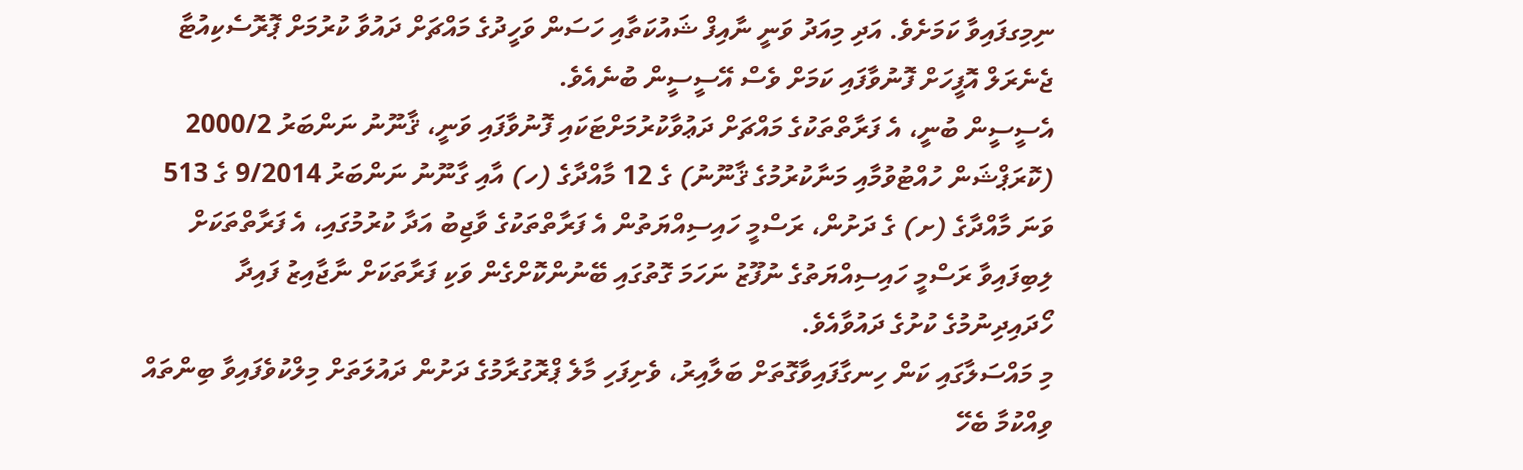ނިމިގފައިވާ ކަމަށެވެ. އަދި މިއަދު ވަނީ ނާއިފް ޝައުކަތާއި ހަސަން ވަހީދުގެ މައްޗަށް ދައުވާ ކުރުމަށް ޕޮރޮސެކިއުޓާ ޖެނެރަލް އޮފީހަށް ފޮނުވާފައި ކަމަށް ވެސް އޭސީސީން ބުނެއެވެ.
އެސީސީން ބުނީ، އެ ފަރާތްތަކުގެ މައްޗަށް ދަޢުވާކުރުމަށްޓަކައި ފޮނުވާފައި ވަނީ، ޤާނޫނު ނަންބަރު 2000/2 (ކޮރަޕްޝަން ހުއްޓުވުމާއި މަނާކުރުމުގެ ޤާނޫނު) ގެ 12 މާއްދާގެ (ހ) އާއި ގާނޫނު ނަންބަރު 9/2014 ގެ 513 ވަނަ މާއްދާގެ (ށ) ގެ ދަށުން، ރަސްމީ ހައިސިއްޔަތުން އެ ފަރާތްތަކުގެ ވާޖިބު އަދާ ކުރުމުގައި، އެ ފަރާތްތަކަށް ލިބިފައިވާ ރަސްމީ ހައިސިއްޔަތުގެ ނުފޫޒު ނަހަމަ ގޮތުގައި ބޭނުންކޮށްގެން ވަކި ފަރާތަކަށް ނާޖާއިޒު ފައިދާ ހޯދައިދިނުމުގެ ކުށުގެ ދައުވާއެވެ.
މި މައްސަލާގައި ކަން ހިނގާފައިވާގޮތަށް ބަލާއިރު، ވެށިފަހި މާލެ ޕްރޮގުރާމުގެ ދަށުން ދައުލަތަށް މިލްކުވެފައިވާ ބިންތައް ވިއްކުމާ ބެހޭ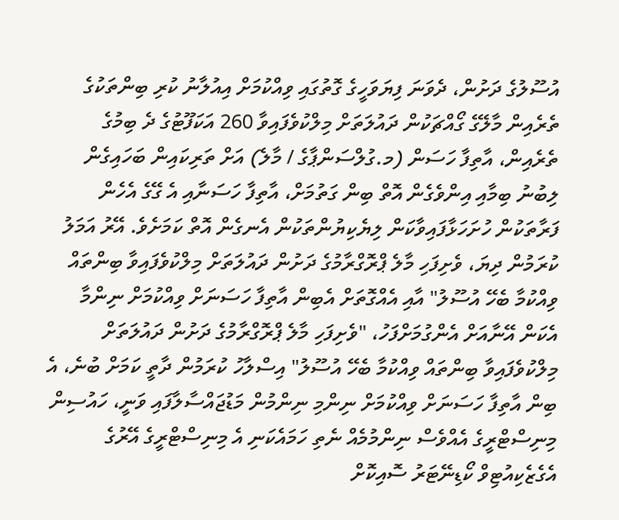އުސޫލުގެ ދަށުން، ދެވަނަ ފިޔަވަހީގެ ގޮތުގައި ވިއްކުމަށް އިއުލާނު ކުރި ބިންތަކުގެ ތެރެއިން މާލޭގެ ގޯއްޗަކުން ދައުލަތަށް މިލްކުވެފައިވާ 260 އަކަފޫޓުގެ ދެ ބިމުގެ ތެރެއިން، އާތިފާ ހަސަން (މ.ގުލްސަންޕާގެ / މާލެ) އަށް ތަރިކައިން ބަހައިގެން ލިބުނު ބިމާއި އިންވެގެން އޮތް ބިން ގަތުމަށް، އާތިފާ ހަސަނާއި އެ ގޭގެ އެހެން ފަރާތަކުން ހުށަހަޅާފައިވާކަން ލިޔެކިޔުންތަކުން އެނގެން އޮތް ކަމަށެވެ. އޭރު އަމަލު ކުރަމުން ދިޔަ، ވެށިފަހި މާލެ ޕްރޮގްރާމުގެ ދަށުން ދައުލަތަށް މިލްކުވެފައިވާ ބިންތައް ވިއްކުމާ ބެހޭ އުސޫލު" އާއި އެއްގޮތަށް އެބިން އާތިފާ ހަސަނަށް ވިއްކުމަށް ނިންމާ އެކަން އޭނާއަށް އެންގުމަށްފަހު، "ވެށިފަހި މާލެ ޕްރޮގްރާމުގެ ދަށުން ދައުލަތަށް މިލްކުވެފައިވާ ބިންތައް ވިއްކުމާ ބެހޭ އުސޫލު" އިސްލާހު ކުރަމުން ދާތީ ކަމަށް ބުނެ، އެ ބިން އާތިފާ ހަސަނަށް ވިއްކުމަށް ނިންމި ނިންމުން މަޑުޖައްސާލާފައި ވަނީ، ހައުސިން މިނިސްޓްރީގެ އެއްވެސް ނިންމުމެއް ނެތި ހަމައެކަނި އެ މިނިސްޓްރީގެ އޭރުގެ އެގެޒެކިއުޓިވް ކޯޑިނޭޓަރު ސޮއިކޮށް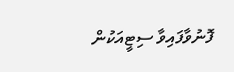ފޮނުވާފައިވާ ސިޓީއަކުން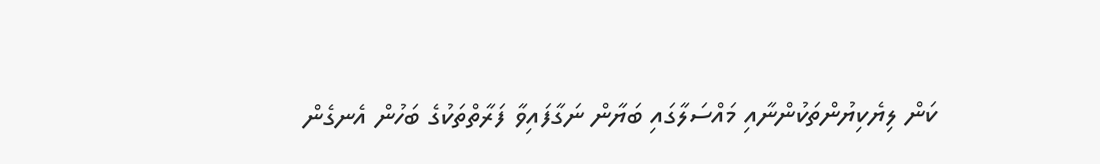ކަން ލިޔެކިޔުންތަކުންނާއި މައްސަލާގައި ބަޔާން ނަގާފައިވާ ފަރާތްތަކުގެ ބަހުން އެނގެން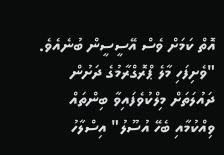އޮތް ކަމަށް ވެސް އޭސީސީން ބުނެއެވެ.
"ވެށިފަހި މާލެ ޕްރޮގްރާމުގެ ދަށުން ދައުލަތަށް މިލްކުވެފައިވާ ބިންތައް ވިއްކުމާއި ބެހޭ އުސޫލު" އިސްލާހު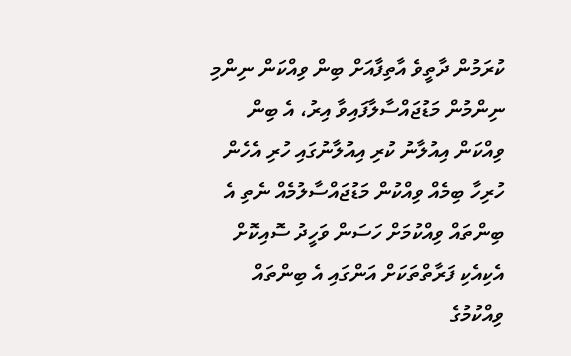ކުރަމުން ދާތީވެ އާތިފާއަށް ބިން ވިއްކަން ނިންމި ނިންމުން މަޑުޖައްސާލާފައިވާ އިރު، އެ ބިން ވިއްކަން އިއުލާނު ކުރި އިއުލާނުގައި ހުރި އެހެން ހުރިހާ ބިމެއް ވިއްކުން މަޑުޖައްސާލުމެއް ނެތި އެ ބިންތައް ވިއްކުމަށް ހަސަން ވަހީދު ސޮއިކޮށް އެކިއެކި ފަރާތްތަކަށް އަންގައި އެ ބިންތައް ވިއްކުމުގެ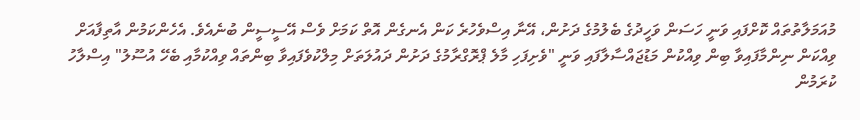މުއަމަލާތުތައް ކޮށްފައި ވަނީ ހަސަން ވަހީދުގެ ބެލުމުގެ ދަށުން، އޭނާ އިސްވެހުރެ ކަން އެނގެން އޮތް ކަމަށް ވެސް އޭސީސީން ބުނެއެވެ. އެހެންކަމުން އާތިފާއަށް ވިއްކަން ނިންމާފައިވާ ބިން ވިއްކުން މަޑުޖައްސާލާފައި ވަނީ "ވެށިފަހި މާލެ ޕްރޮގްރާމުގެ ދަށުން ދައުލަތަށް މިލްކުވެފައިވާ ބިންތައް ވިއްކުމާއި ބެހޭ އުސޫލު" އިސްލާހު ކުރަމުން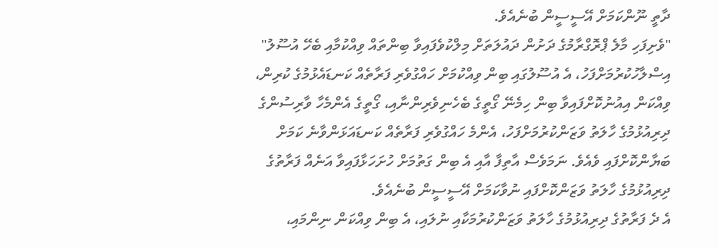ދާތީ ނޫންކަމަށް އޭސީސީން ބުނެއެވެ.
"ވެށިފަހި މާލެ ޕްރޮގްރާމުގެ ދަށުން ދައުލަތަށް މިލްކުވެފައިވާ ބިންތައް ވިއްކުމާއި ބެހޭ އުސޫލު" އިސްލާހުކުރުމަށްފަހު، އެ އުސޫލުގައި ބިން ވިއްކުމަށް ހައްގުވެރި ފަރާތެއް ކަނޑައެޅުމުގެ ކުރިން، ވިއްކަން އިއުނުކޮށްފައިވާ ބިން ހިމެނޭ ގޯތީގެ ބެހެނިވެރިންނާއި، ގޯތީގެ އެންމެހާ ވާރިސުންގެ ދިރިއުޅުމުގެ ހާލަތު ވަޒަންކުރުމަށްފަހު، އެންމެ ހައްގުވެރި ފަރާތެއް ކަނޑައަޅަންވާނެ ކަމަށް ބަޔާންކޮށްފައި ވެއެވެ. ނަމަވެސް އާތިފާ އާއި އެ ބިން ގަތުމަށް ހުށަހަޅާފައިވާ އަނެއް ފަރާތުގެ ދިރިއުޅުމުގެ ހާލަތު ވަޒަންކޮށްފައި ނުވާކަމަށް އޭސީސީން ބުނެއެވެ.
އެ ދެ ފަރާތުގެ ދިރިއުޅުމުގެ ހާލަތު ވަޒަންކުރުމަކާއި ނުލައި، އެ ބިން ވިއްކަން ނިންމައި،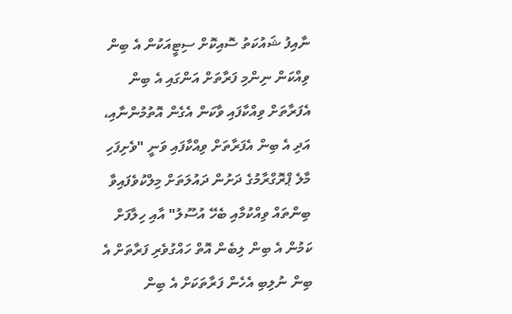ނާއިފު ޝައުކަތު ސޮއިކޮށް ސިޓީއަކުން އެ ބިން ވިއްކަން ނިންމި ފަރާތަށް އަންގައި އެ ބިން އެފަރާތަށް ވިއްކާފައި ވާކަން އެގެން އޮތުމުންނާއި، އަދި އެ ބިން އެފަރާތަށް ވިއްކާފައި ވަނީ "ވެށިފަހި މާލެ ޕްރޮގްރާމުގެ ދަށުން ދައުލަތަށް މިލްކުވެފައިވާ ބިންތައް ވިއްކުމާއި ބެހޭ އުސޫލު" އާއި ހިލާފަށް ކަމުން އެ ބިން ލިބެން އޮތް ހައްގުވެރި ފަރާތަށް އެ ބިން ނުލިބި އެހެން ފަރާތަކަށް އެ ބިން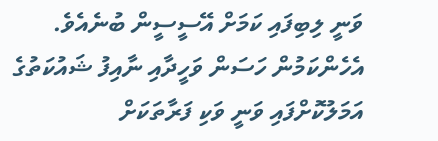ވަނީ ލިބިފައި ކަމަށް އޭސީސީން ބުނެއެވެ.
އެހެންކަމުން ހަސަން ވަހީދާއި ނާއިފު ޝައުކަތުގެ އަމަލުކޮށްފައި ވަނީ ވަކި ފަރާތަކަށް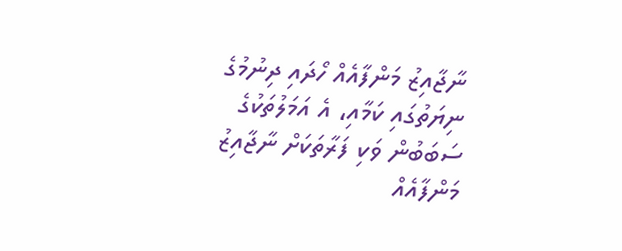ނާޖާއިޒު މަންފާއެއް ހޯދައި ދިނުމުގެ ނިޔަތުގައި ކަމާއި، އެ އަމަލުތަކުގެ ސަބަބުން ވަކި ފަރާތަކަށް ނާޖާއިޒު މަންފާއެއް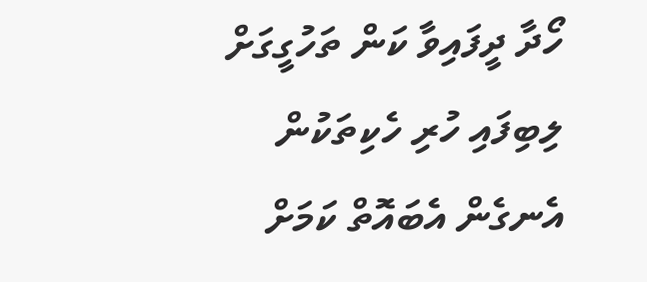ހޯދާ ދީފައިވާ ކަން ތަހުގީގަށް ލިބިފައި ހުރި ހެކިތަކުން އެނގެން އެބައޮތް ކަމަށް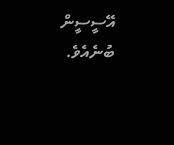އޭސީސީން ބުނެއެވެ.